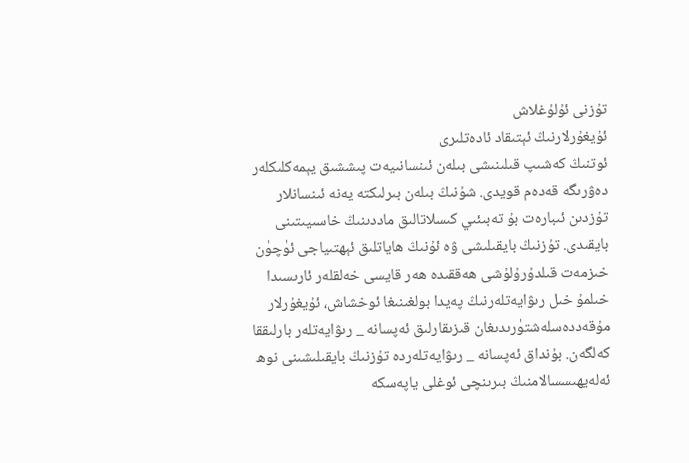تۇزنى ئۇلۇغلاش
ئۇيغۇرلارنىڭ ئېتىقاد ئادەتلىرى
ئوتنىڭ كەشىپ قىلىنىشى بىلەن ئىنسانىيەت پىششىق يېمەكلىكلەر دەۋرىگە قەدەم قويدى. شۇنىڭ بىلەن بىرلىكتە يەنە ئىنسانلار تۇزدىن ئىبارەت بۇ تەبىئىي كىسلاتالىق ماددىنىڭ خاسىيىتىنى بايقىدى. تۇزنىڭ بايقىلىشى ۋە ئۇنىڭ ھاياتلىق ئېھتىياجى ئۈچۈن خىزمەت قىلدۇرۇلۇشى ھەققىدە ھەر قايسى خەلقلەر ئارىسىدا خىلمۇ خىل رىۋايەتلەرنىڭ پەيدا بولغىنىغا ئوخشاش، ئۇيغۇرلار مۇقەددەسلەشتۈرىدىغان قىزىقارلىق ئەپسانە _ رىۋايەتلەر بارلىققا كەلگەن. بۇنداق ئەپسانە _ رىۋايەتلەردە تۇزنىڭ بايقىلىشىنى نوھ ئەلەيھىسسالامنىڭ بىرىنچى ئوغلى ياپەسكە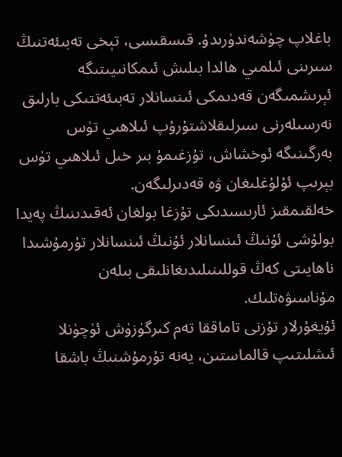باغلاپ چۈشەندۈرىدۇ. قىسقىسى، تېخى تەبىئەتنىڭ سىرىنى ئىلمىي ھالدا بىلىش ئىمكانىيىتىگە ئېرىشمىگەن قەدىمكى ئىنسانلار تەبىئەتتىكى بارلىق نەرسىلەرنى سىرلىقلاشتۇرۇپ ئىلاھىي تۈس بەرگىنىگە ئوخشاش، تۇزغىمۇ بىر خىل ئىلاھىي تۈس بېرىپ ئۇلۇغلىغان ۋە قەدىرلىگەن.
خەلقىمقىز ئارىسىدىكى تۇزغا بولغان ئەقىدىنىڭ پەيدا بولۇشى ئۇنىڭ ئىنسانلار ئۇنىڭ ئىنسانلار تۇرمۇشىدا ناھايىتى كەڭ قوللىنىلىدىغانلىقى بىلەن مۇناسىۋەتلىك.
ئۇيغۇرلار تۇزنى تاماققا تەم كىرگۈزۈش ئۈچۈنلا ئىشلىتىپ قالماستىن، يەنە تۇرمۇشنىڭ باشقا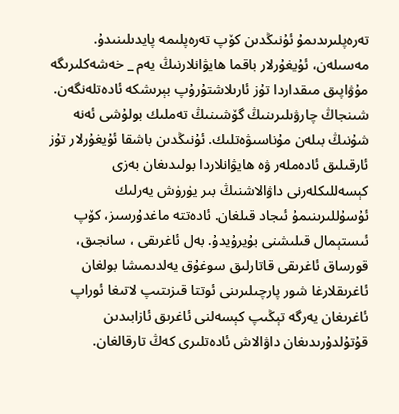تەرەپلىرىدىمۇ ئۇنىڭدىن كۆپ تەرەپلىمە پايدىلىنىدۇ. مەسىلەن، ئۇيغۇرلار باقما ھايۋانلارنىڭ يەم _ خەشەكلىرىگە مۇۋاپىق مىقداردا تۇز ئارىلاشتۇرۇپ بېرىشكە ئادەتلەنگەن. شىنجاڭ چارۋىلىرىنىڭ گۆشىنىڭ تەملىك بولۇشى ئەنە شۇنىڭ بىلەن مۇناسىۋەتلىك. ئۇنىڭدىن باشقا ئۇيغۇرلار تۇز ئارقىلىق ئادەملەر ۋە ھايۋانلاردا بولىدىغان بەزى كېسەللىكلەرنى داۋالاشنىڭ بىر يۈرۈش يەرلىك ئۇسۇللىرىنىمۇ ئىجاد قىلغان. ئادەتتە ماغدۇرسىز، كۆپ ئىستېمال قىلىشنى بۇيرۇيدۇ. بەل ئاغرىقى ، سانجىق، قورساق ئاغرىقى قاتارلىق سوغۇق يەلدىمىشا بولغان ئاغرىقلارغا شور پارچىلىرىنى ئوتتا قىزىتىپ لاتىغا ئوراپ ئاغرىغان يەرگە تېڭىپ كېسەلنى ئاغرىق ئازابىدىن قۇتۇلدۇرىدىغان داۋالاش ئادەتلىرى كەڭ تارقالغان.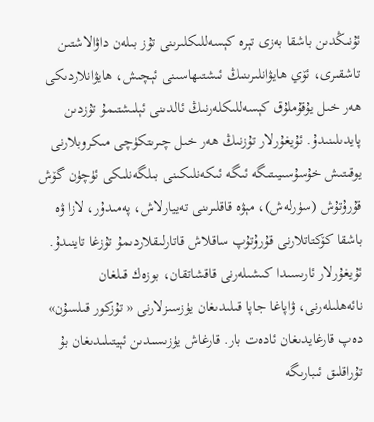ئۇنىڭدىن باشقا بەزى تېرە كېسەللىكلىرىنى تۇز بىلەن داۋالاشتىن تاشقىرى، ئۆي ھايۋانلىرىنىڭ ئىشتىھاسىنى ئېچىش، ھايۋانلاردىكى ھەر خىل يۇقۇملۇق كېسەللىكلەرنىڭ ئالدىنى ئېلىشتىمۇ تۇزدىن پايدىلىنىدۇ. ئۇيغۇرلار تۇزنىڭ ھەر خىل چىرىتكۈچى مىكروبلارنى يوقىتىش خۇسۇسىيىتىگە ئىگە ئىكەنلىكىنى بىلگەنلىكى ئۈچۈن گۆش قۇرۇتۇش (سۈرلەش)، مېۋە قاقلىرىنى تەييارلاش، پەمىدۇر، لازا ۋە باشقا كۆكتاتلارنى قۇرۇتۇپ ساقلاش قاتارلىقلاردىمۇ تۇزغا تاينىدۇ.
ئۇيغۇرلار ئارىسىدا كىشىلەرنى قاقشاتقان، بوزەك قىلغان نائەھلىلەرنى، ۋاپاغا جاپا قىلىدىغان يۈزسىزلارنى « تۇزكور قىلسۇن» دەپ قارغايدىغان ئادەت بار. قارغاش يۈزىسىدىن ئېيتىلىدىغان بۇ تۇراقلىق ئىبارىگە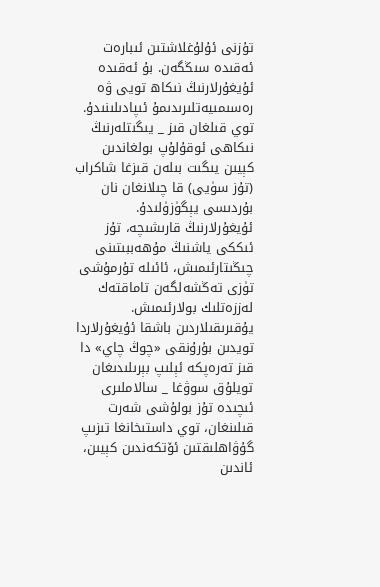تۇزنى ئۇلۇغلاشتىن ئىبارەت ئەقىدە سىڭگەن. بۇ ئەقىدە ئۇيغۇرلارنىڭ نىكاھ تويى ۋە رەسىمىيەتلىرىدىمۇ ئىپادىلىنىدۇ. توي قىلغان قىز _ يىگىتلەرنىڭ نىكاھى ئوقۇلۇپ بولغاندىن كېيىن يىگىت بىلەن قىزغا شاكراب (تۇز سۈيى) قا چىلانغان نان بۇردىسى يېگۈزۈلىدۇ. ئۇيغۇرلارنىڭ قارىشىچە، تۇز ئىككى ياشنىڭ مۇھەببىتىنى چىڭىتارئىمىش، ئائىلە تۇرمۇشى تۈزى تەڭشەلگەن تاماقتەك لەززەتلىك بولارئىمىش.
يۇقىرىقىلاردىن باشقا ئۇيغۇرلاردا تويدىن بۇرۇنقى «چوڭ چاي» دا قىز تەرەپكە ئېلىپ بېرىلىدىغان تويلۇق سوۋغا _ سالاملىرى ئىچىدە تۇز بولۇشى شەرت قىلىنغان، توي داستىخانغا تىزىپ گۇۋاھلىقتىن ئۆتكەندىن كېيىن، ئاندىن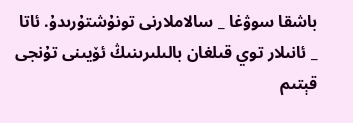باشقا سوۋغا _ سالاملارنى تونۇشتۇرىدۇ. ئاتا _ ئانىلار توي قىلغان بالىلىرىنىڭ ئۆيىنى تۇنجى قېتىم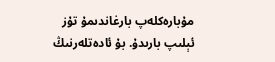مۇبارەكلەپ بارغاندىمۇ تۇز ئېلىپ بارىدۇ. بۇ ئادەتلەرنىڭ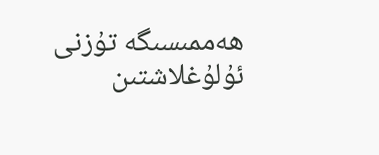ھەممىسىگە تۇزنى ئۇلۇغلاشتىن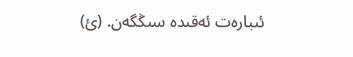ئىبارەت ئەقىدە سىڭگەن. (ئ)